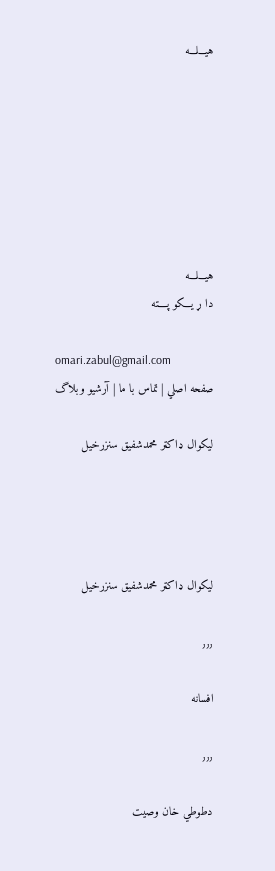هيـــلـــه







هيـــلـــه
دا ړ يـــكو پــــته

omari.zabul@gmail.com
صفحه اصلي | تماس با ما | آرشيو وبلاگ

ليكوال ډاكټر محمدشفيق سنزرخيل




ليكوال ډاكټر محمدشفيق سنزرخيل

٫٫٫

افسانه

٫٫٫

دطوطي خان وصيت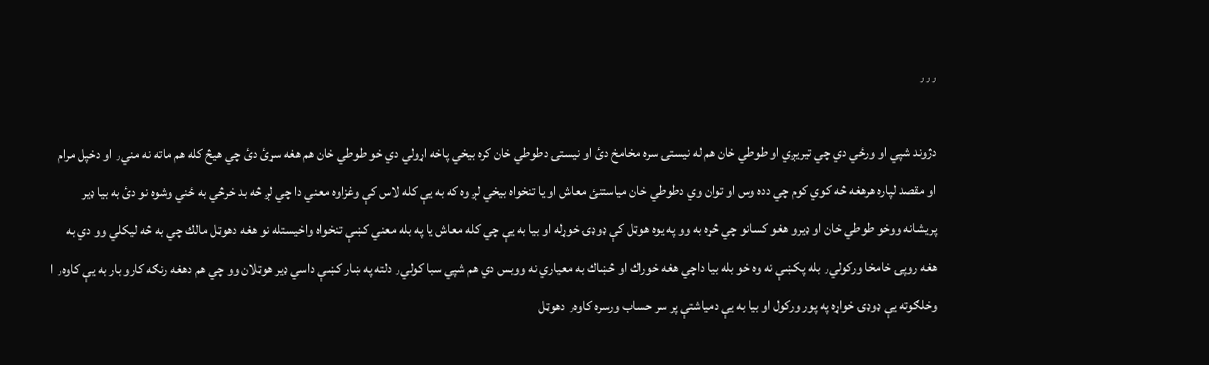٫٫٫

دژوند شپي او ورځي دي چي تيريږي او طوطي خان هم له نيستۍ سره مخامخ دئ او نيستۍ دطوطي خان كره بيخي پاخه اړولي دي خو طوطي خان هم هغه سړئ دئ چي هيڅ كله هم ماته نه مني٫ او دخپل مرام او مقصد لپاره هرهغه څه كوي كوم چي دده وس او توان وي دطوطي خان مياستنئ معاش او يا تنخواه بيخي لږ وه كه به يې كله لاس كې وغزاوه معني دا چي لږ څه بد خرڅي به ځني وشوه نو دئ به بيا ډير پريشانه ووخو طوطي خان او ډيرو هغو كسانو چي څړه به وو په يوه هوټل كې ډوډۍ خوړله او بيا به يې چي كله معاش يا په بله معني كښې تنخواه واخيستله نو هغه دهوټل مالك چي به څه ليكلي وو دي به هغه روپۍ خامخا وركولي٫ بله پكښې نه وه خو بله بيا داچي هغه خوراك او څښاك به معياري نه ووبس دي هم شپي سبا كولي٫ دلته په ښار كښې داسي ډير هوټلان وو چي هم دهغه رنګه كارو بار به يې كاوه٫ ا وخلګوته يې ډوډۍ خواړه په پور وركول او بيا به يې دمياشتې پر سر حساب ورسره كاوه٫ دهوټل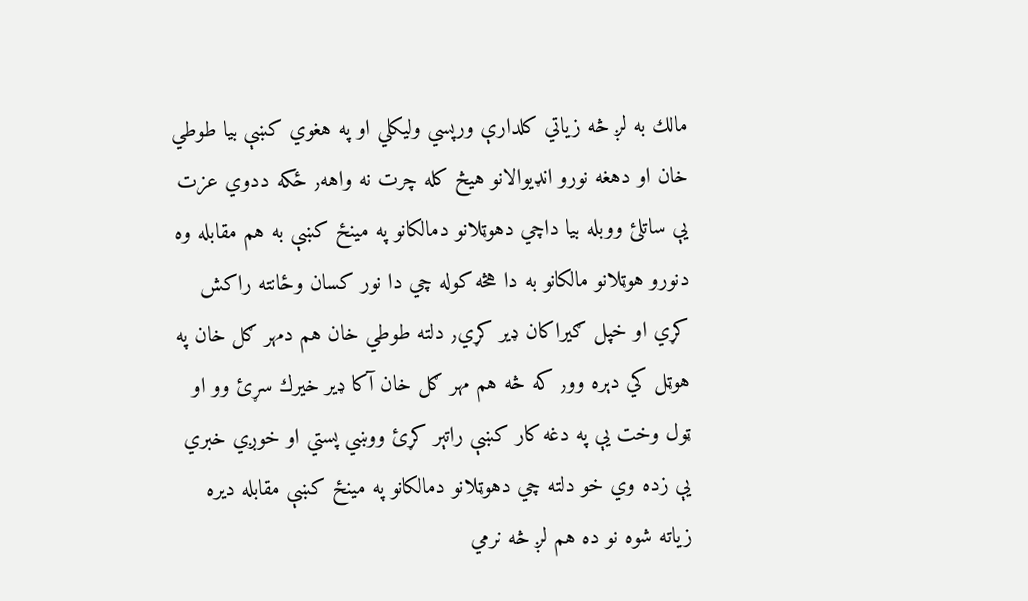مالك به لږ څه زياتي كلدارې ورپسي وليكلي او په هغوي كښې بيا طوطي خان او دهغه نورو انډيوالانو هيڅ كله چرت نه واهه٫ ځكه ددوي عزت يې ساتلئ ووبله بيا داچي دهوټلانو دمالكانو په مينځ كښې به هم مقابله وه دنورو هوټلانو مالكانو به دا هڅه كوله چي دا نور كسان وځانته راكش كړي او خپل ګيراكان ډير كړي٫ دلته طوطي خان هم دمهر ګل خان په هوټل كي دېره وو٫ كه څه هم مهر ګل خان آكا ډير خيرك سړئ وو او ټول وخت يې په دغه كار كښې راتېر كړئ ووښي پستي او خوږي خبري يې زده وي خو دلته چي دهوټلانو دمالكانو په مينځ كښې مقابله ديره زياته شوه نو ده هم لږ څه نرمي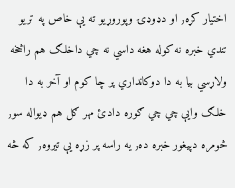اختيار كړه٫ او دډوډۍ وپوروړيو ته يې خاص په تريو تندي خبره نه كوله هغه داسي نه چي داخلګ هم راڅخه ولاړسي بيا به دا دوكانداري پر چا كوم او آخر به دا خلګ وايې چي چي ګوره دادئ مهر ګل هم ډيواله سو٫ څومره دپيغور خبره ده٫ يه راسه پر زړه يې تيروه٫ كه څه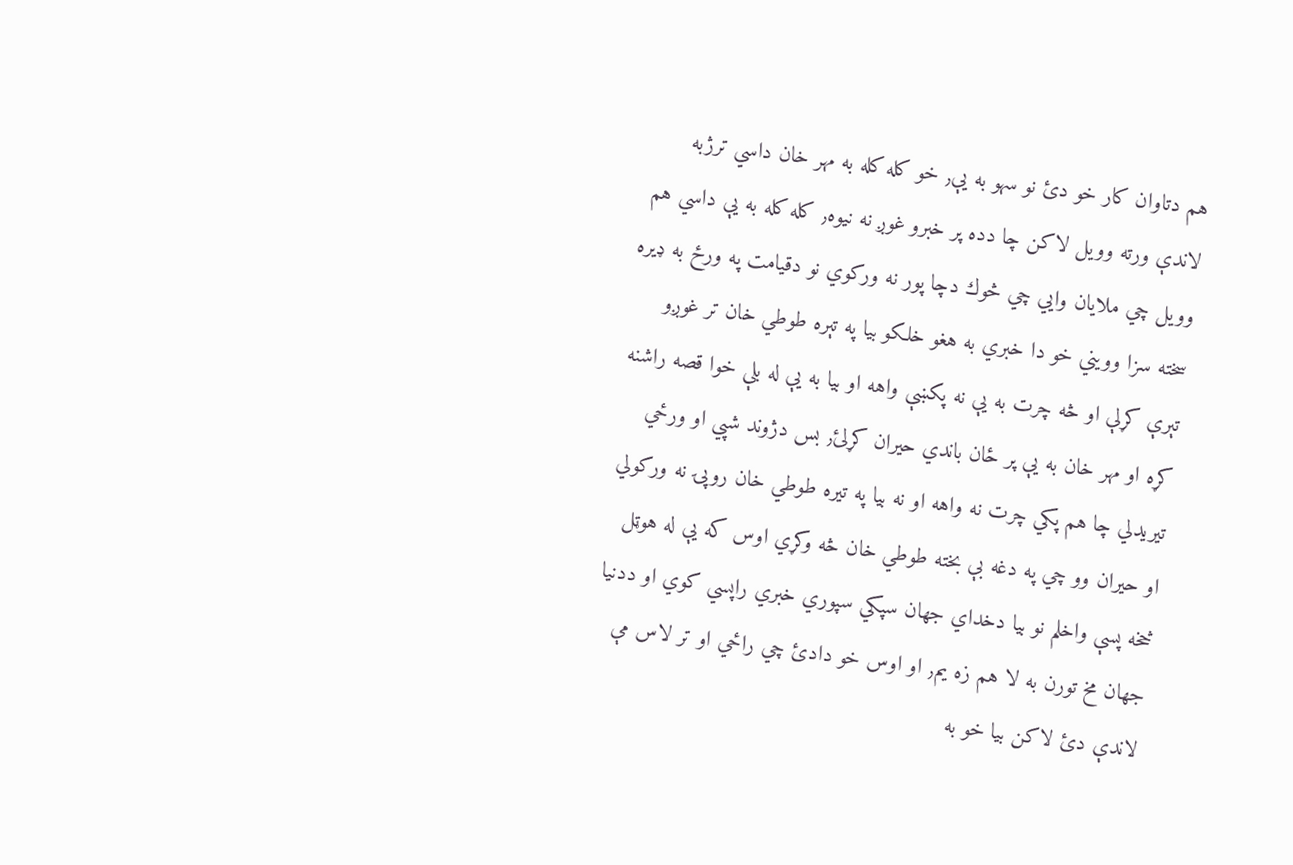هم دتاوان كار خو دئ نو سهو به يې٫ خو كله كله به مهر خان داسي ترژبه لاندې ورته وويل لاكن چا دده پر خبرو غوږ نه نيوه٫ كله كله به يې داسي هم وويل چي ملايان وايي چي څوك دچا پور نه وركوي نو دقيامت په ورځ به ډيره سخته سزا وويني خو دا خبري به هغو خلكو بيا په تېره طوطي خان تر غوږو تېرې كړلې او څه چرت به يې نه پكښې واهه او بيا به يې له بلې خوا قصه راشنه كړه او مهر خان به يې پر ځان باندي حيران كړلئ٫ بس دژوند شپي او ورځي تيريدلي چا هم پكي چرت نه واهه او نه بيا په تيره طوطي خان روپۍ نه وركولي او حيران وو چي په دغه بې بخته طوطي خان څه وكړي اوس كه يې له هوټل څخه پسې واخلم نو بيا دخداي جهان سپكي سپوري خبري راپسي كوي او ددنيا جهان مخ تورن به لا هم زه يم٫ او اوس خو دادئ چي راځي او تر لاس مې لاندې دئ لاكن بيا خو به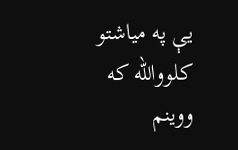يې په مياشتو كلووالله كه ووينم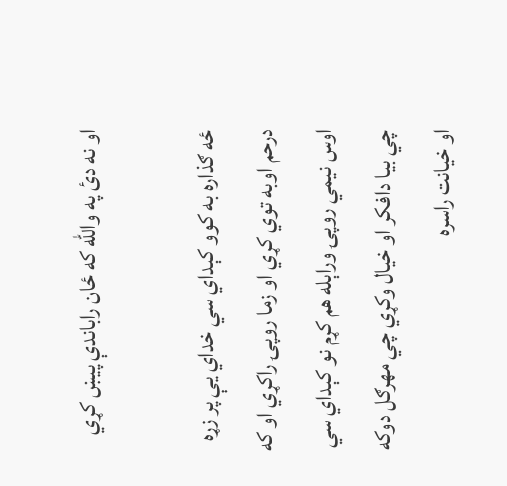او نه دئ په والله كه ځان راباندې پيښ كړي

ځه ګذاره به كوو كېداي سي خداي يې پر زړه درحم اوبه توي كړي او زما روپۍ راكړي او كه اوس نيمي روپۍ وراېله هم كړم نو كېداي سي چي بيا دافكر او خيال وكړي چي مهرګل دوكه او خيانت راسره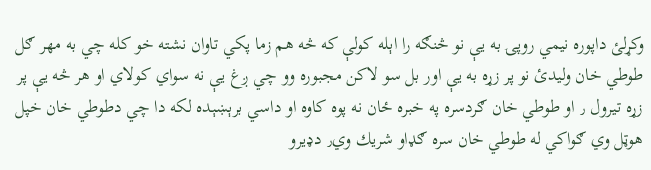وكړلئ داپوره نيمي روپۍ به يې نو څنګه را اېله كولې كه څه هم زما پكي تاوان نشته خو كله چي به مهر ګل طوطي خان وليدئ نو پر زړه به يې اور بل سو لاكن مجبوره وو چي ږغ يې نه سواي كولاي او هر څه يې پر زړه تيرول ٫ او طوطي خان ګردسره په خبره ځان نه پوه كاوه او داسي برېښېده لكه دا چي دطوطي خان خپل هوټل وي ګواكي له طوطي خان سره ګډاو شريك وي٫ دډيرو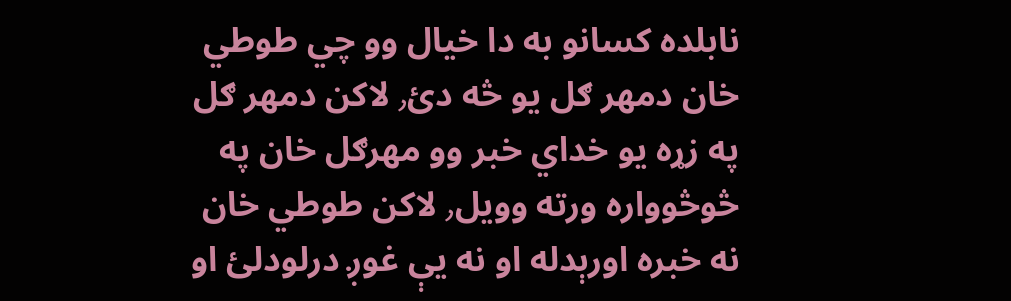نابلده كسانو به دا خيال وو چي طوطي خان دمهر ګل يو څه دئ٫ لاكن دمهر ګل په زړه يو خداي خبر وو مهرګل خان په څوڅوواره ورته وويل٫ لاكن طوطي خان نه خبره اورېدله او نه يې غوږ درلودلئ او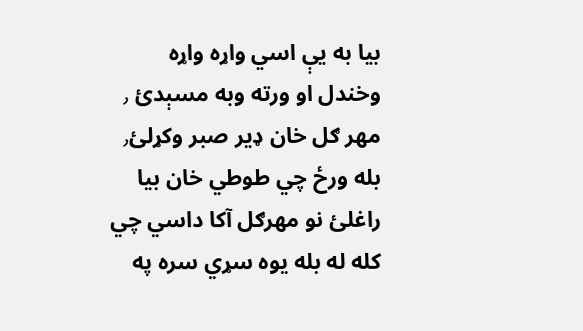بيا به يې اسي واړه واړه وخندل او ورته وبه مسېدئ ٫ مهر ګل خان ډير صبر وكړلئ٫ بله ورځ چي طوطي خان بيا راغلئ نو مهرګل آكا داسي چي كله له بله يوه سړي سره په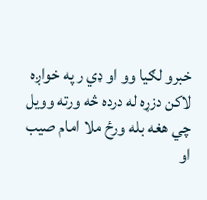خبرو لګيا وو او ډي ر په خواږه لاكن دزړه له درده څه ورته وويل چي هغه بله ورځ ملا امام صيب او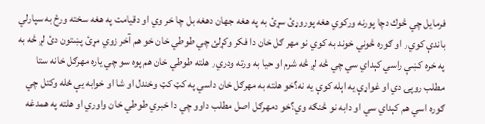فرمايل چي څوك دچا پورنه وركوي هغه پوروړئ سړئ به په هغه جهان دهغه بل چا خر وي او دقيامت په هغه سخته ورځ به سپارلي باندې كوي٫ او ګوره څوني خوند به كوي نو مهر ګل خان دا فكر وكړلئ چي طوطي خان خو هم آخر زوي مړئ پښتون دئ لږ څه به په خره كښې راسي كېداي سي چي څه لږ څه شرم او حيا به ورته ودري٫ هلته طوطي خان هم پوه سو چي ياره مهرګل خانه ستا مطلب روپۍ دي او غواړې يه اېله كوې يه نه؟خو هلته به مهرګل خان داسي په كټ كټ وخندل او شا او خوابه يې ځله وكتل چي ګوره اسي هم كېداي سي او دابه نو څنګه وي؟خو دمهرګل اصل مطلب داوو چي دا خبري طوطي خان واوري او هلته په همدغه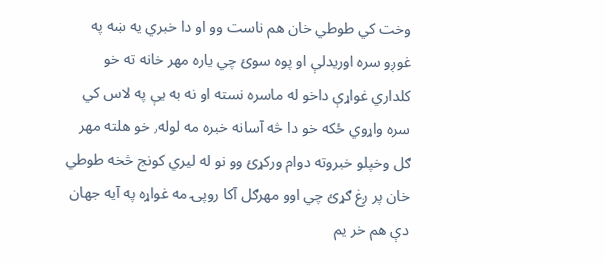وخت كي طوطي خان هم ناست وو او دا خبري يه ښه په غوږو سره اوريدلې او پوه سوئ چي ياره مهر خانه ته خو كلداري غواړې داخو له ماسره نسته او نه به يې په لاس كي سره واړوي ځكه خو دا څه آسانه خبره مه لوله٫ خو هلته مهر ګل وخپلو خبروته دوام وركړئ وو نو له ليري كونج څخه طوطي خان پر ږغ ګړئ چي اوو مهرګل آكا روپۍ مه غواړه په آيه جهان دې هم خر يم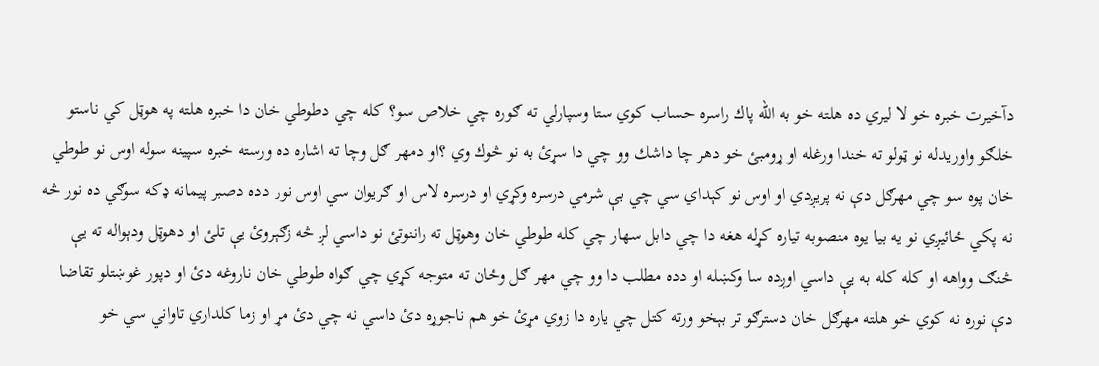دآخيرت خبره خو لا ليري ده هلته خو به الله پاك راسره حساب كوي ستا وسپارلي ته ګوره چي خلاص سو؟ كله چي دطوطي خان دا خبره هلته په هوټل كي ناستو خلګو واوريدله نو ټولو ته خندا ورغله او ړومبئ خو دهر چا داشك وو چي دا سړئ به نو څوك وي ؟او دمهر ګل وچا ته اشاره ده ورسته خبره سپينه سوله اوس نو طوطي خان پوه سو چي مهرګل دې نه پريږدي او اوس نو كېداي سي چي بې شرمي درسره وكړي او درسره لاس او ګريوان سي اوس نو٫ دده دصبر پيمانه ډكه سوګي ده نور څه نه پكي ځائيږي نو يه بيا يوه منصوبه تياره كړله هغه دا چي دابل سهار چي كله طوطي خان وهوټل ته راننوتئ نو داسي لږ څه زګېروئ يې تلئ او دهوټل ودېواله ته يې څنګ وواهه او كله كله به يې داسي اوږده سا وكښله او دده مطلب دا وو چي مهر ګل وځان ته متوجه كړي چي ګواه طوطي خان ناروغه دئ او دپور غوښتلو تقاضا دې نوره نه كوي خو هلته مهرګل خان دسترګو تر بېخو ورته كتل چي ياره دا زوي مړئ خو هم ناجوړه دئ داسي نه چي دئ مړ او زما كلداري تاواني سي خو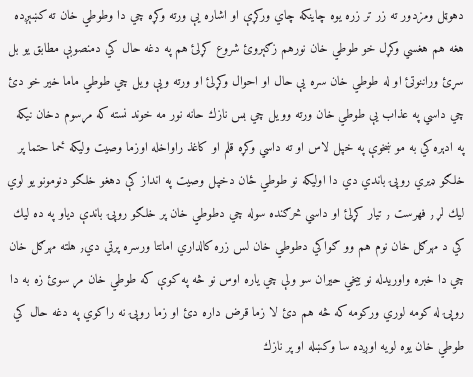دهوټل ومزدور ته زر تر زره يوه چاينكه چاي وركړې او اشاره يې ورته وكړه چي دا وطوطي خان ته كښېږده هغه هم هغسي وكړل خو طوطي خان نورهم زګېروئ شروع كړلئ هم په دغه حال كي دمنصوبې مطابق يو بل سړئ وراننوتئ او له طوطي خان سره يې حال او احوال وكړلئ او ورته ويې ويل چي طوطي ماما خير خو دئ چي داسي په عذاب يې طوطي خان ورته وويل چي بس نازك حانه نور مه خوند نسته كه مړسوم دخان نيكه په ادېره كي به مو ښخوې په خپل لاس او ته داسي وكړه قلم او كاغذ راواخله اوزما وصيت وليكه ځما حتما پر خلګو ډيري روپۍ باندي دي دا اوليكه نو طوطي ځان دخپل وصيت په انداز كې دهغو خلګو دنومونو يو لوي ليك لړ ٫ فهرست ٫ تيار كړلئ او داسي څرګنده سوله چي دطوطي خان پر خلګو روپۍ باندې دياو په ده ليك كي د مهرګل خان نوم هم وو ګواكي دطوطي خان لس زره كالداري امانتا ورسره پرتي دي٫ هلته مهرګل خان چي دا خبره واوريدله نو بيخي حيران سو ولې چي ياره اوس نو څه په كوې كه طوطي خان مړ سوئ زه به دا روپۍ له كومه لوري وركومه كه څه هم دئ لا زما قرض داره دئ او زما روپۍ نه راكوي په دغه حال كي طوطي خان يوه لويه اوږده سا وكښله او پر نازك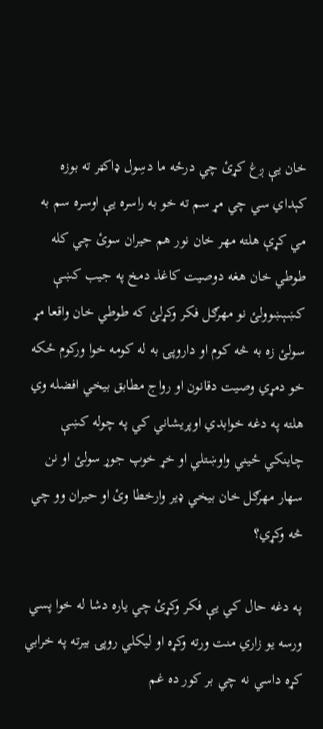خان يې ږغ كړئ چي درځه ما دسِول ډاكټر ته بوزه كېداي سي چي مړ سم ته خو به راسره يې اوسره سم به مي كړې هلته مهر خان نور هم حيران سوئ چي كله طوطي خان هغه دوصيت كاغذ دمخ په جيب كښې كښېښوولئ نو مهرګل فكر وكړلئ كه طوطي خان واقعا مړ سولئ زه به څه كوم او داروپۍ به له كومه خوا وركوم ځكه خو دمړي وصيت دقانون او رواج مطابق بيخي افضله وي هلته په دغه خوابدي اوپريشاني كي په چوله كښې چاينكي ځيني واوښتلي او خړ خوپ جوړ سولئ او نن سهار مهرګل خان بيخي ډير وارخطا وئ او حيران وو چي څه وكړي؟

په دغه حال كي يې فكر وكړئ چي ياره دشا له خوا پسي ورسه يو زاري منت ورته وكړه او ليكلي روپۍ بيرته په خرابي كړه داسي نه چي بر كور ده غم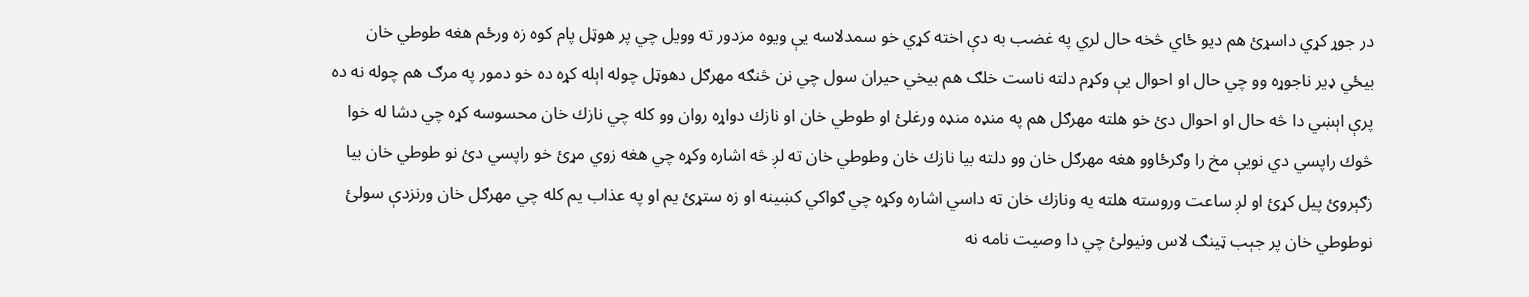در جوړ كړي داسړئ هم ديو ځاي څخه حال لري په غضب به دې اخته كړي خو سمدلاسه يې ويوه مزدور ته وويل چي پر هوټل پام كوه زه ورځم هغه طوطي خان بيځي ډير ناجوړه وو چي حال او احوال يې وكړم دلته ناست خلګ هم بيخي حيران سول چي نن څنګه مهرګل دهوټل چوله اېله كړه ده خو دمور په مرګ هم چوله نه ده پرې اېښي دا څه حال او احوال دئ خو هلته مهرګل هم په منډه منډه ورغلئ او طوطي خان او نازك دواړه روان وو كله چي نازك خان محسوسه كړه چي دشا له خوا څوك راپسي دي نويې مخ را وګرځاوو هغه مهرګل خان وو دلته بيا نازك خان وطوطي خان ته لږ څه اشاره وكړه چي هغه زوي مړئ خو راپسي دئ نو طوطي خان بيا زګېروئ پيل كړئ او لږ ساعت وروسته هلته يه ونازك خان ته داسي اشاره وكړه چي ګواكي كښينه او زه ستړئ يم او په عذاب يم كله چي مهرګل خان ورنزدې سولئ نوطوطي خان پر جېب ټينګ لاس ونيولئ چي دا وصيت نامه نه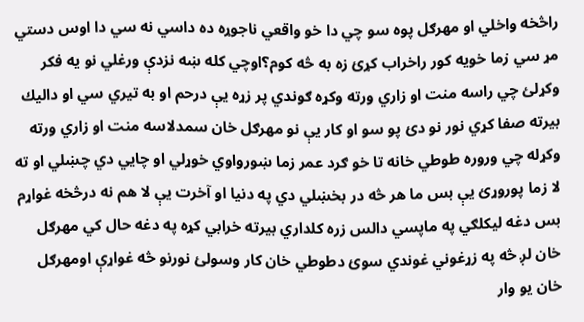راڅخه واخلي او مهرګل پوه سو چي دا خو واقعي ناجوړه ده داسي نه سي دا اوس دستي مړ سي زما خويه كور راخراب كړئ زه به څه كوم؟اوچي كله ښه نزدې ورغلي نو يه فكر وكړلئ چي راسه منت او زاري ورته وكړه ګوندي پر زړه يې درحم او به تيري سي او داليك بيرته صفا كړي نور نو دئ پو سو او كار يې نو مهرګل خان سمدلاسه منت او زاري ورته وكړله چي وروره طوطي خانه تا خو ګرد عمر زما ښورواوي خوړلي او چايي دي چښلي او ته لا زما پوروړئ يې بس ما هر څه در بخښلي دي په دنيا او آخرت يې لا هم نه درڅخه غواړم بس دغه ليكلګي په ماپسي دالس زره كلداري بيرته خرابي كړه په دغه حال كي مهرګل خان لږ څه په زړغوني غوندي سوئ دطوطي خان كار وسولئ نورنو څه غواړې اومهرګل خان يو وار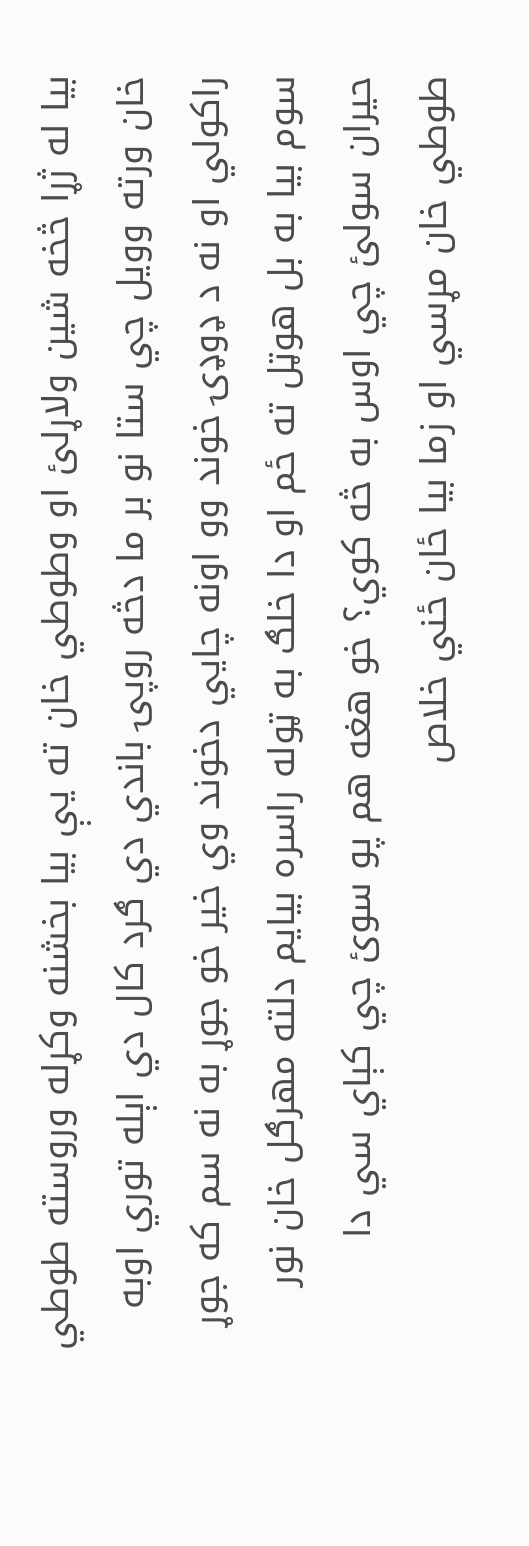بيا له ژړا څخه شين ولاړلئ او وطوطي خان ته يې بيا بخشنه وكړله وروسته طوطي خان ورته وويل چي ستا نو بر ما دڅه روپۍ باندي دي ګرد كال دي اېله توري اوبه راكولي او نه د ډوډۍ خوند وو اونه چايي دخوند وي خير خو جوړ به نه سم كه جوړ سوم بيا به بل هوټل ته ځم او دا خلګ به ټوله راسره بيايم دلته مهرګل خان نور حيران سولئ چي اوس به څه كوي؟ خو هغه هم پو سوئ چي كېاي سي دا طوطي خان مړسي او زما بيا ځان ځني خلاص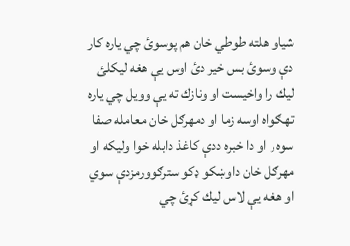شياو هلته طوطي خان هم پوسوئ چي ياره كار دې وسوئ بس خير دئ اوس يې هغه ليكلئ ليك را واخيست او ونازك ته يې وويل چي ياره تهګواه اوسه زما او دمهرګل خان معامله صفا سوه٫ او دا خبره ددې كاغذ دابله خوا وليكه او مهرګل خان داوښكو ډكو سترګوورمزدې سوي او هغه يې لاس ليك كړئ چي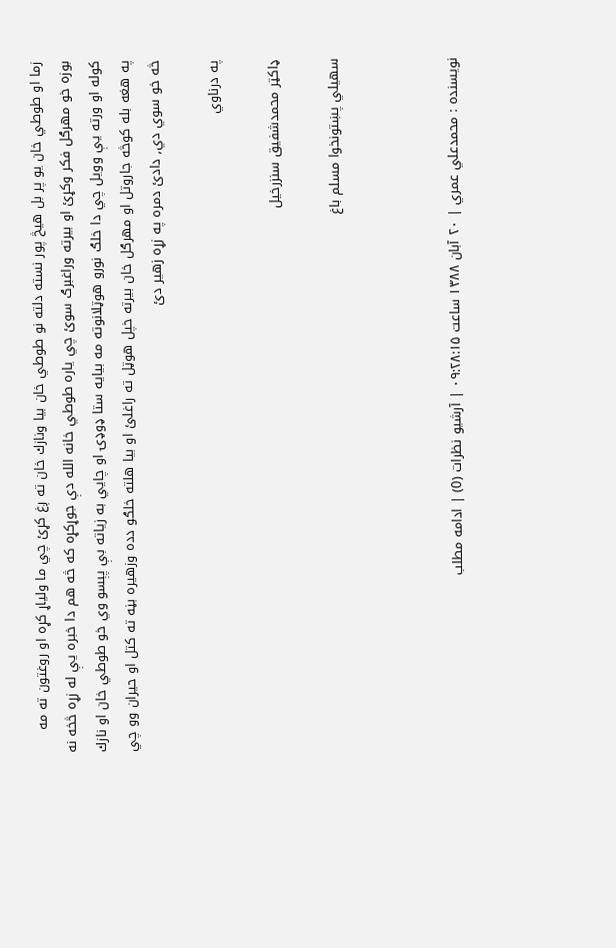زما او طوطي خان يو پر بل هيڅ پور نسته دلته نو طوطي خان بيا ونازك خان ته ږغ كړئ چي ما ولياړ كړه او روغتون ته مه بوزه خو مهرګل فكر وكړئ او بيرته وراغبرګ سوئ چي ياره طوطي خانه الله دې جوړكړه كه څه هم دا خبره يې له زړه څخه نه كوله او ورته يې وويل چي دا خلګ نورو هوټلانوته مه بيايه ستا ډوډۍ او چايي به زياته بې پېسو وي خو طوطي خان او نازك په هغه بله كوڅه جاروتل او مهرګل خان بيرته خپل هوټل ته راغلئ او بيا هلته خلګو دده وزهيره بڼه ته كتل او حيران وو چي څه خو سوي دي٫ دادئ دمره په زړه زهير دئ

په درناوي

ډاكټر محمدشفيق سنزرخيل

سهيلي پښتونخوا مسلم باغ



نويسنده : محمدعلي عمري | ۲۰ آبان ۱۳۸۸ ساعت ۰۹:۲۸:۱۵ | آرشيو نظرات (0) | ادامه مطلب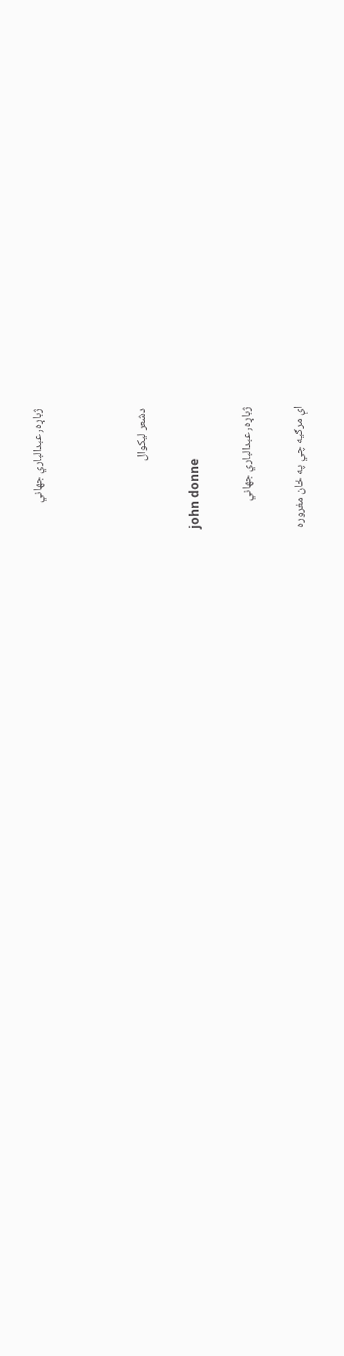ژباړه٫ عبدالباري جهاني



دشعر ليكوال

john donne

ژباړه٫ عبدالباري جهاني

اې مرګيه چي په ځان مغروره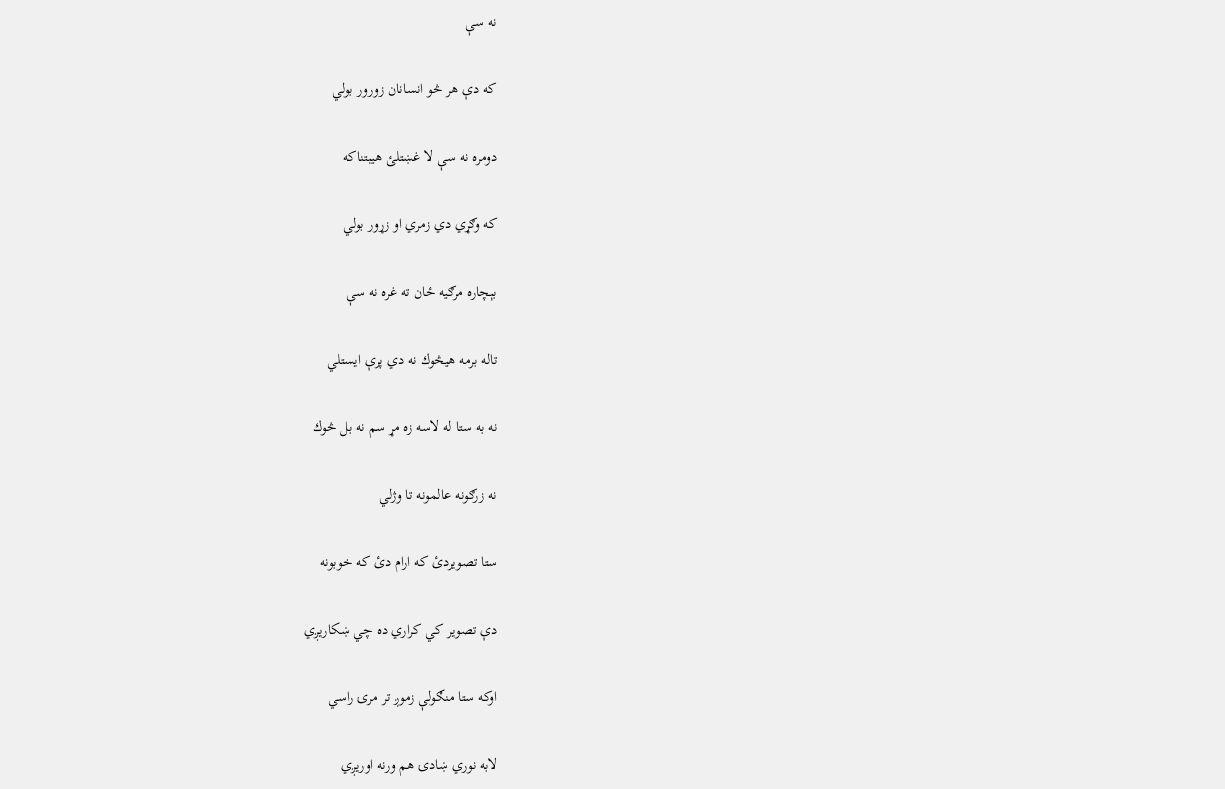نه سې

كه دې هر څو انسانان زورور بولي

دومره نه سې لا غښتلئ هيبتناكه

كه وګړي دي زمري او زړور بولي

بېچاره مرګيه ځان ته غره نه سې

تاله برمه هيڅوك نه دي پرې ايستلي

نه به ستا له لاسه زه مړ سم نه بل څوك

نه زرګونه عالمونه تا وژلي

ستا تصويردئ كه ارام دئ كه خوبونه

دې تصوير كي كراري ده چي ښكاريږي

اوكه ستا منګولې زموږ تر مرۍ راسي

لابه نوري ښادۍ هم ورنه اوريږي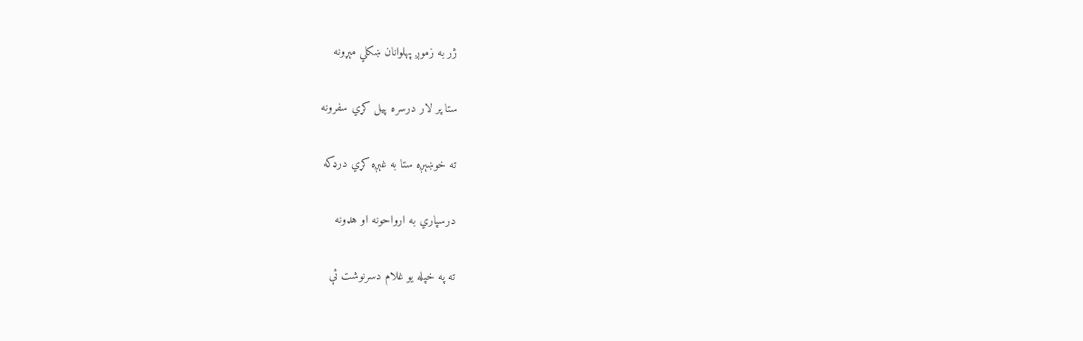ژر به زموږ پهلوانان ښكلي مېړونه

ستا پر لار درسره پيل كړي سفرونه

ته خوښېږه ستا به غېږه كړي درډكه

درسپاري به ارواحونه او هډونه

ته په خپله يو غلام دسرنوشت ئې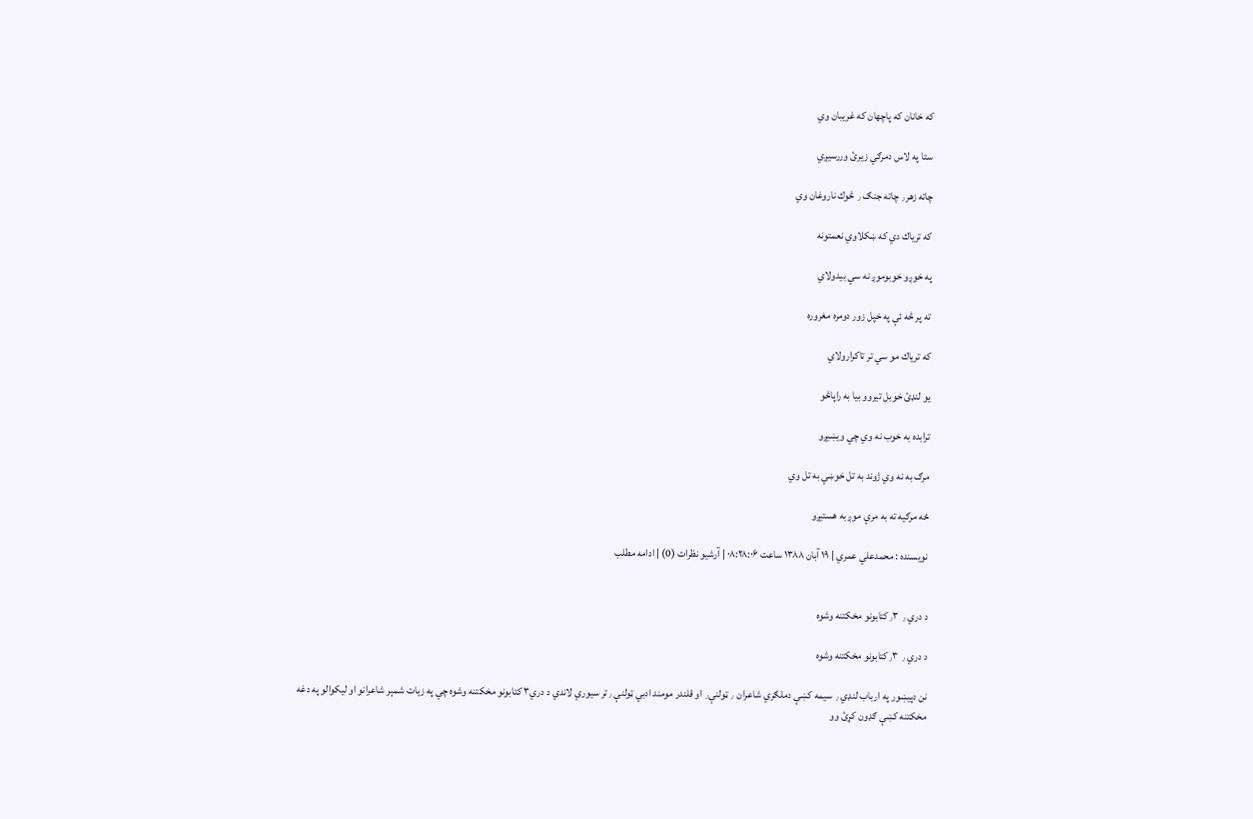كه خانان كه پاچهان كه غريبان وي

ستا په لاس دمرګي زيرئ وررسيږي

چاته زهر٫ چاته جنګ ٫ څوك ناروغان وي

كه ترياك دي كه ښكلاوي نعمتونه

په خوږو خوبوموږ نه سي بيدولاي

ته پر څه ئې په خپل زور دومره مغروره

كه ترياك مو سي تر تاكرارولاي

يو لنډئ خوبل تيروو بيا به راپاڅو

ترابده به خوب نه وي چي ويښيږو

مرګ به نه وي ژوند به تل خوښي به تل وي

ځه مرګيه ته به مرې موږ به هستيږو

نويسنده : محمدعلي عمري | ۱۹ آبان ۱۳۸۸ ساعت ۰۸:۲۸:۰۶ | آرشيو نظرات (0) | ادامه مطلب


د دري ٫ ٫۳كتابونو مخكتنه وشوه

د دري ٫ ٫۳كتابونو مخكتنه وشوه

نن دپيښور په ارباب لنډي ٫ سيمه كښې دملګري شاعران ٫ ټولنې٫ او قلندر مومند ادبي ټولنې ٫تر سيوري لاندي د دري۳ كتابونو مخكتنه وشوه چي په زيات شمېر شاعرانو او ليكوالو په دغه مخكتنه كښې ګډون كړئ وو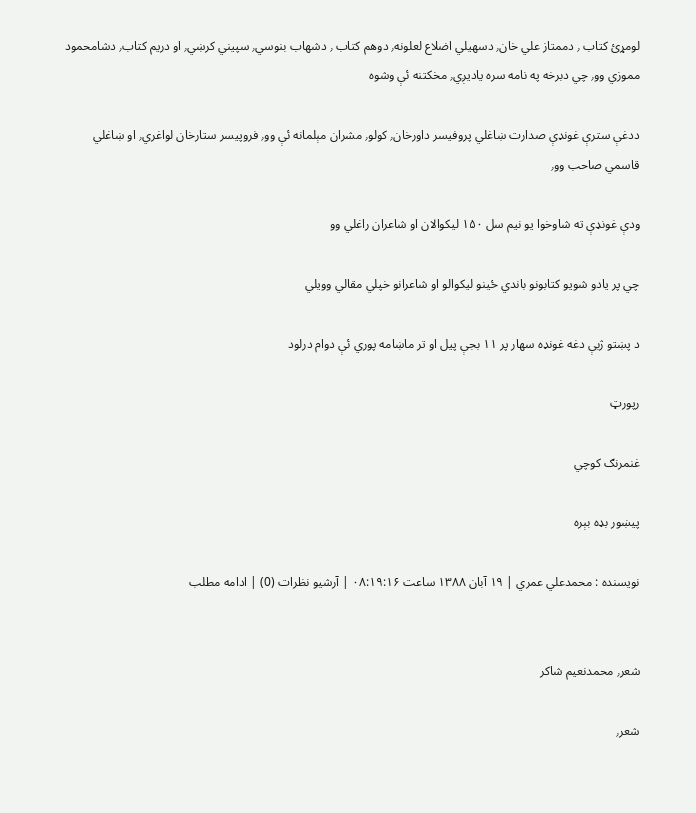لومړئ كتاب ٫ دممتاز علي خان٫ دسهيلي اضلاع لعلونه٫ دوهم كتاب ٫ دشهاب بنوسي٫ سپيني كرښي٫ او دريم كتاب٫ دشامحمود مموزي وو٫ چي دبرخه په نامه سره ياديږي٫ مخكتنه ئې وشوه

ددغې سترې غونډې صدارت ښاغلي پروفيسر داورخان٫ كولو٫ مشران مېلمانه ئې وو٫ فروپيسر ستارخان لواغري٫ او ښاغلي قاسمي صاحب وو٫

ودې غونډې ته شاوخوا يو نيم سل ۱۵۰ ليكوالان او شاعران راغلي وو

چي پر يادو شويو كتابونو باندي ځينو ليكوالو او شاعرانو خپلي مقالي وويلي

د پښتو ژبې دغه غونډه سهار پر ۱۱ بجې پيل او تر ماښامه پوري ئې دوام درلود

رپورټ

غنمرنګ كوچي

پيښور بډه بېره

نويسنده : محمدعلي عمري | ۱۹ آبان ۱۳۸۸ ساعت ۰۸:۱۹:۱۶ | آرشيو نظرات (0) | ادامه مطلب


شعر٫ محمدنعيم شاكر

شعر٫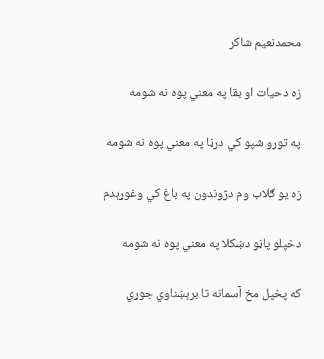محمدنعيم شاكر

زه دحيات او بقا په معني پوه نه شومه

په تورو شپو كي درڼا په معني پوه نه شومه

زه يو ګلاب وم دژوندون په باغ كي وغوړېدم

دخپلو پاڼو دښكلا په معني پوه نه شومه

كه پخپل مخ آسمانه تا برېښناوي جوړي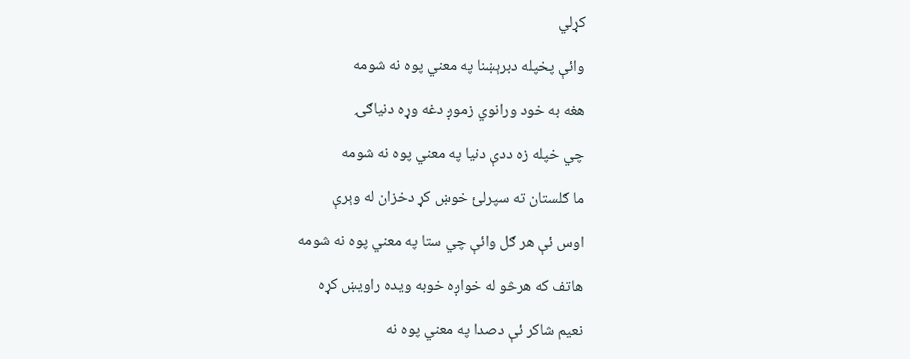كړلي

وائې پخپله دبرېښنا په معني پوه نه شومه

هغه به خود ورانوي زموږ دغه وړه دنياګۍ

چي خپله زه ددې دنيا په معني پوه نه شومه

ما ګلستان ته سپرلئ خوښ كړ دخزان له وېرې

اوس ئې هر ګل وائې چي ستا په معني پوه نه شومه

هاتف كه هرڅو له خواږه خوبه ويده راويښ كړه

نعيم شاكر ئې دصدا په معني پوه نه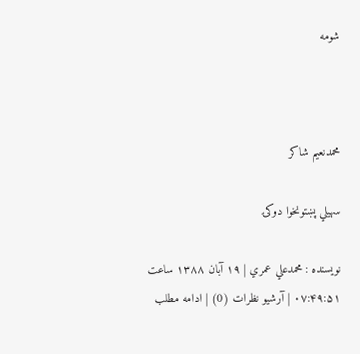شومه



محمدنعيم شاكر

سهيلي پښتونخوا دوكۍ

نويسنده : محمدعلي عمري | ۱۹ آبان ۱۳۸۸ ساعت ۰۷:۴۹:۵۱ | آرشيو نظرات (0) | ادامه مطلب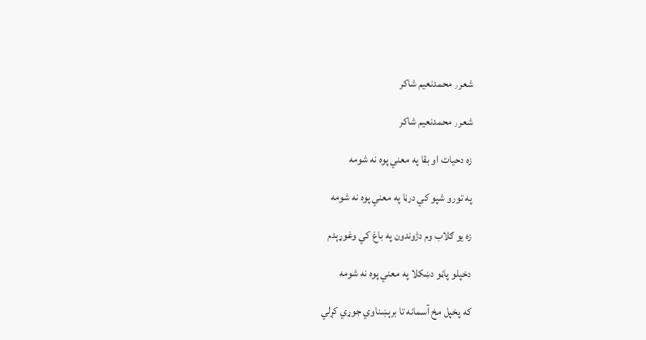شعر٫ محمدنعيم شاكر

شعر٫ محمدنعيم شاكر

زه دحيات او بقا په معني پوه نه شومه

په تورو شپو كي درڼا په معني پوه نه شومه

زه يو ګلاب وم دژوندون په باغ كي وغوړېدم

دخپلو پاڼو دښكلا په معني پوه نه شومه

كه پخپل مخ آسمانه تا برېښناوي جوړي كړلي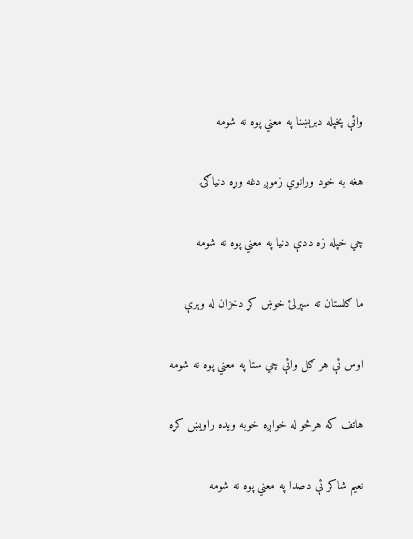وائې پخپله دبرېښنا په معني پوه نه شومه

هغه به خود ورانوي زموږ دغه وړه دنياګۍ

چي خپله زه ددې دنيا په معني پوه نه شومه

ما ګلستان ته سپرلئ خوښ كړ دخزان له وېرې

اوس ئې هر ګل وائې چي ستا په معني پوه نه شومه

هاتف كه هرڅو له خواږه خوبه ويده راويښ كړه

نعيم شاكر ئې دصدا په معني پوه نه شومه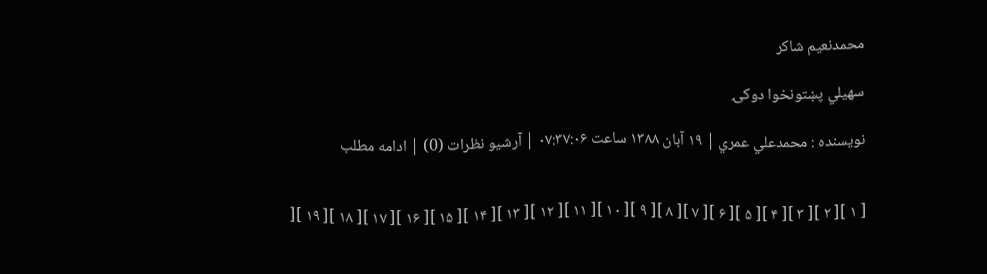محمدنعيم شاكر

سهيلي پښتونخوا دوكۍ

نويسنده : محمدعلي عمري | ۱۹ آبان ۱۳۸۸ ساعت ۰۷:۳۷:۰۶ | آرشيو نظرات (0) | ادامه مطلب


[ ۱ ][ ۲ ][ ۳ ][ ۴ ][ ۵ ][ ۶ ][ ۷ ][ ۸ ][ ۹ ][ ۱۰ ][ ۱۱ ][ ۱۲ ][ ۱۳ ][ ۱۴ ][ ۱۵ ][ ۱۶ ][ ۱۷ ][ ۱۸ ][ ۱۹ ][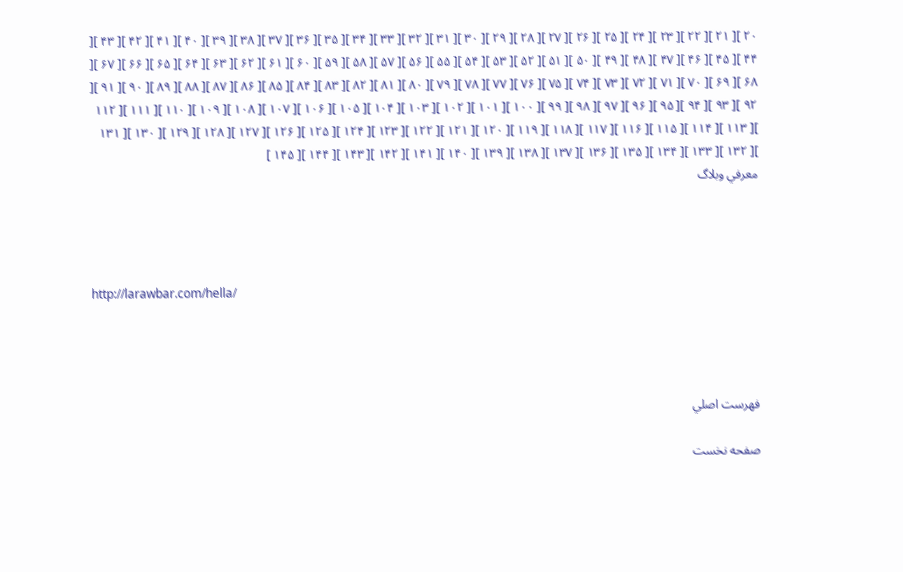۲۰ ][ ۲۱ ][ ۲۲ ][ ۲۳ ][ ۲۴ ][ ۲۵ ][ ۲۶ ][ ۲۷ ][ ۲۸ ][ ۲۹ ][ ۳۰ ][ ۳۱ ][ ۳۲ ][ ۳۳ ][ ۳۴ ][ ۳۵ ][ ۳۶ ][ ۳۷ ][ ۳۸ ][ ۳۹ ][ ۴۰ ][ ۴۱ ][ ۴۲ ][ ۴۳ ][ ۴۴ ][ ۴۵ ][ ۴۶ ][ ۴۷ ][ ۴۸ ][ ۴۹ ][ ۵۰ ][ ۵۱ ][ ۵۲ ][ ۵۳ ][ ۵۴ ][ ۵۵ ][ ۵۶ ][ ۵۷ ][ ۵۸ ][ ۵۹ ][ ۶۰ ][ ۶۱ ][ ۶۲ ][ ۶۳ ][ ۶۴ ][ ۶۵ ][ ۶۶ ][ ۶۷ ][ ۶۸ ][ ۶۹ ][ ۷۰ ][ ۷۱ ][ ۷۲ ][ ۷۳ ][ ۷۴ ][ ۷۵ ][ ۷۶ ][ ۷۷ ][ ۷۸ ][ ۷۹ ][ ۸۰ ][ ۸۱ ][ ۸۲ ][ ۸۳ ][ ۸۴ ][ ۸۵ ][ ۸۶ ][ ۸۷ ][ ۸۸ ][ ۸۹ ][ ۹۰ ][ ۹۱ ][ ۹۲ ][ ۹۳ ][ ۹۴ ][ ۹۵ ][ ۹۶ ][ ۹۷ ][ ۹۸ ][ ۹۹ ][ ۱۰۰ ][ ۱۰۱ ][ ۱۰۲ ][ ۱۰۳ ][ ۱۰۴ ][ ۱۰۵ ][ ۱۰۶ ][ ۱۰۷ ][ ۱۰۸ ][ ۱۰۹ ][ ۱۱۰ ][ ۱۱۱ ][ ۱۱۲ ][ ۱۱۳ ][ ۱۱۴ ][ ۱۱۵ ][ ۱۱۶ ][ ۱۱۷ ][ ۱۱۸ ][ ۱۱۹ ][ ۱۲۰ ][ ۱۲۱ ][ ۱۲۲ ][ ۱۲۳ ][ ۱۲۴ ][ ۱۲۵ ][ ۱۲۶ ][ ۱۲۷ ][ ۱۲۸ ][ ۱۲۹ ][ ۱۳۰ ][ ۱۳۱ ][ ۱۳۲ ][ ۱۳۳ ][ ۱۳۴ ][ ۱۳۵ ][ ۱۳۶ ][ ۱۳۷ ][ ۱۳۸ ][ ۱۳۹ ][ ۱۴۰ ][ ۱۴۱ ][ ۱۴۲ ][ ۱۴۳ ][ ۱۴۴ ][ ۱۴۵ ]
معرفي وبلاگ




http://larawbar.com/hella/




فهرست اصلي

صفحه نخست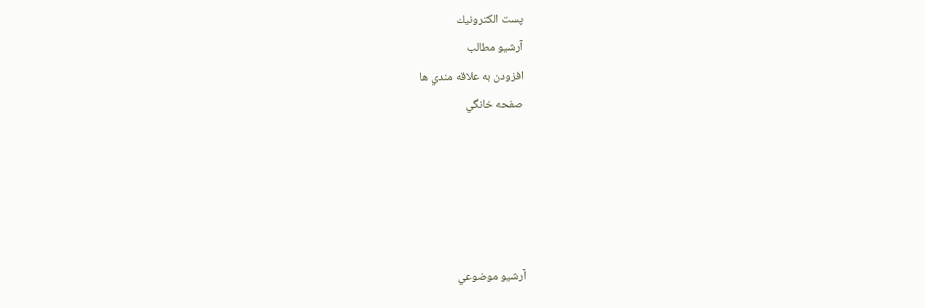پست الكترونيك
آرشيو مطالب
افزودن به علاقه مندي ها
صفحه خانگي





آرشيو موضوعي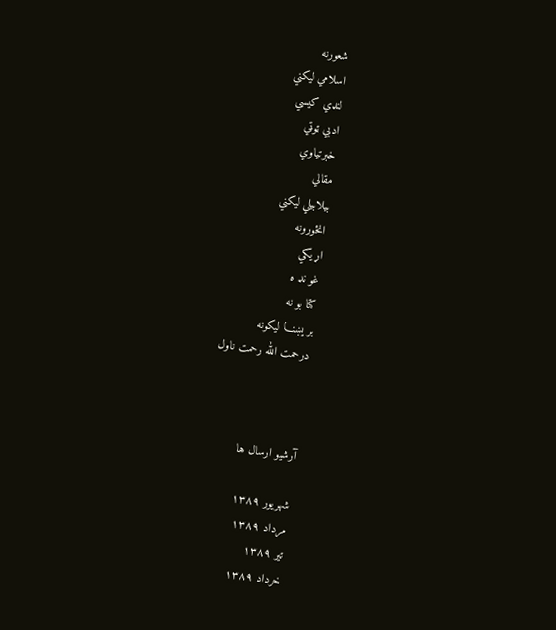شعورنه
اسلامي ليكني
لنډي كيسي
ادبي ټوټي
خبرتياوي
مقالي
بيلابيلي ليكني
انځورونه
اړ يكي
غو نډ ه
كتا بو نه
بر يښنـــا ليكونه
درحمت الله رحمت ناول



آرشيو ارسال ها

شهريور ۱۳۸۹
مرداد ۱۳۸۹
تير ۱۳۸۹
خرداد ۱۳۸۹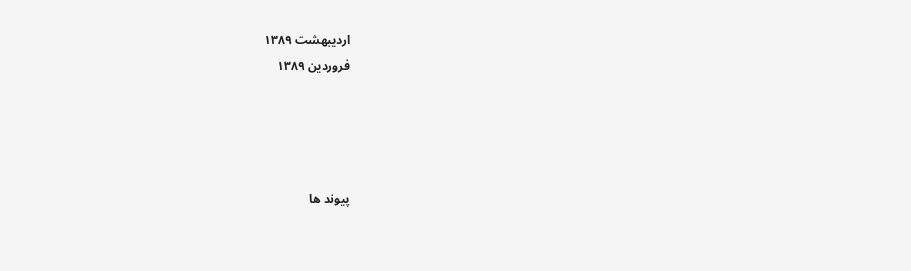ارديبهشت ۱۳۸۹
فروردين ۱۳۸۹




پيوند ها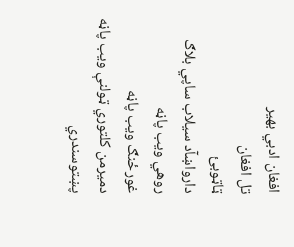افغان ادبي بهير
تل افغان
ټاټوبئ
دارواښآد سيلاب ساپي بلاګ
روهي ويب پاڼه
غورځنګ ويب پاڼه
دميرمن كلتوري ټولنې ويب پاڼه
پښتوسندري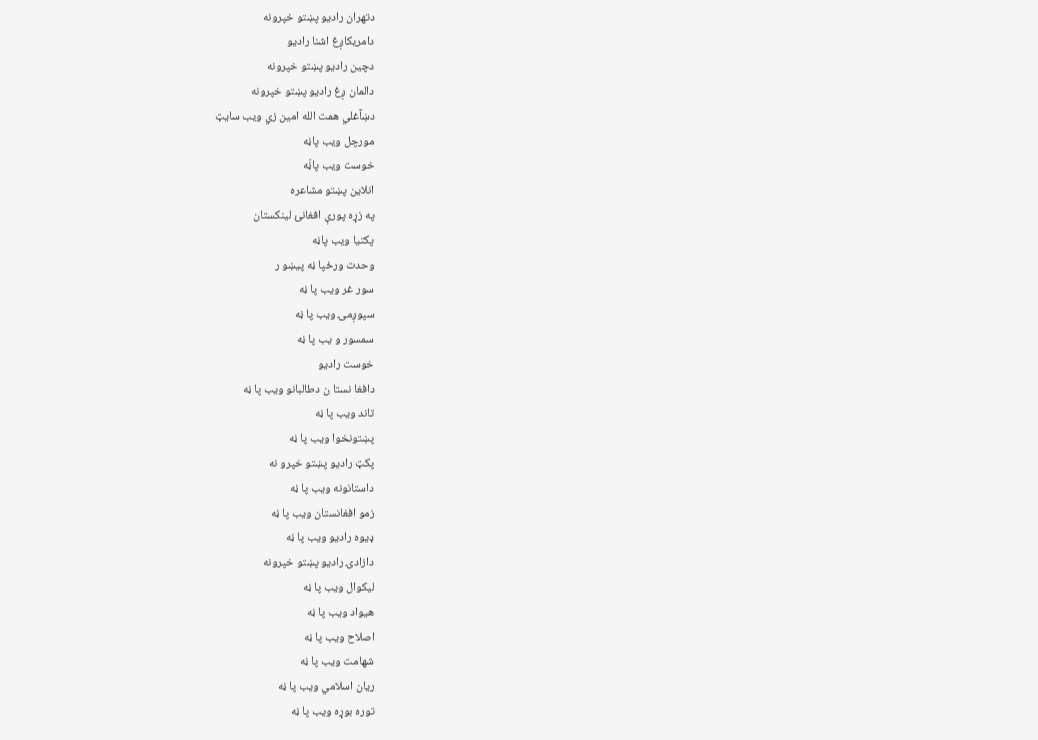دتهران راديو پښتو خپرونه
دامريكاږغ اشنا راديو
دچين راديو پښتو خپرونه
دالمان ږغ راديو پښتو خپرونه
دښآغلي همت الله امين زي ويب سايټ
مورچل ويب پاڼه
خوست ويب پاڼّه
انلاين پښتو مشاعره
په زړه پورې افغانئ لينكستان
پكتيا ويب پاڼه
وحدت ورځپا ڼه پيښو ر
سور غر ويب پا ڼه
سپوږمۍ ويب پا ڼه
سمسور و يب پا ڼه
خوست راديو
دافغا نستا ن دطالبانو ويب پا ڼه
تاند ويب پا ڼه
پښتونخوا ويب پا ڼه
پكټ راديو پښتو خپرو نه
داستانونه ويب پا ڼه
زمو افغانستان ويب پا ڼه
ډيوه راديو ويب پا ڼه
دازادۍ راديو پښتو خپرونه
ليكوال ويب پا ڼه
هيواد ويب پا ڼه
اصلاح ويب پا ڼه
شهامت ويب پا ڼه
ريان اسلامي ويب پا ڼه
توره بوړه ويب پا ڼه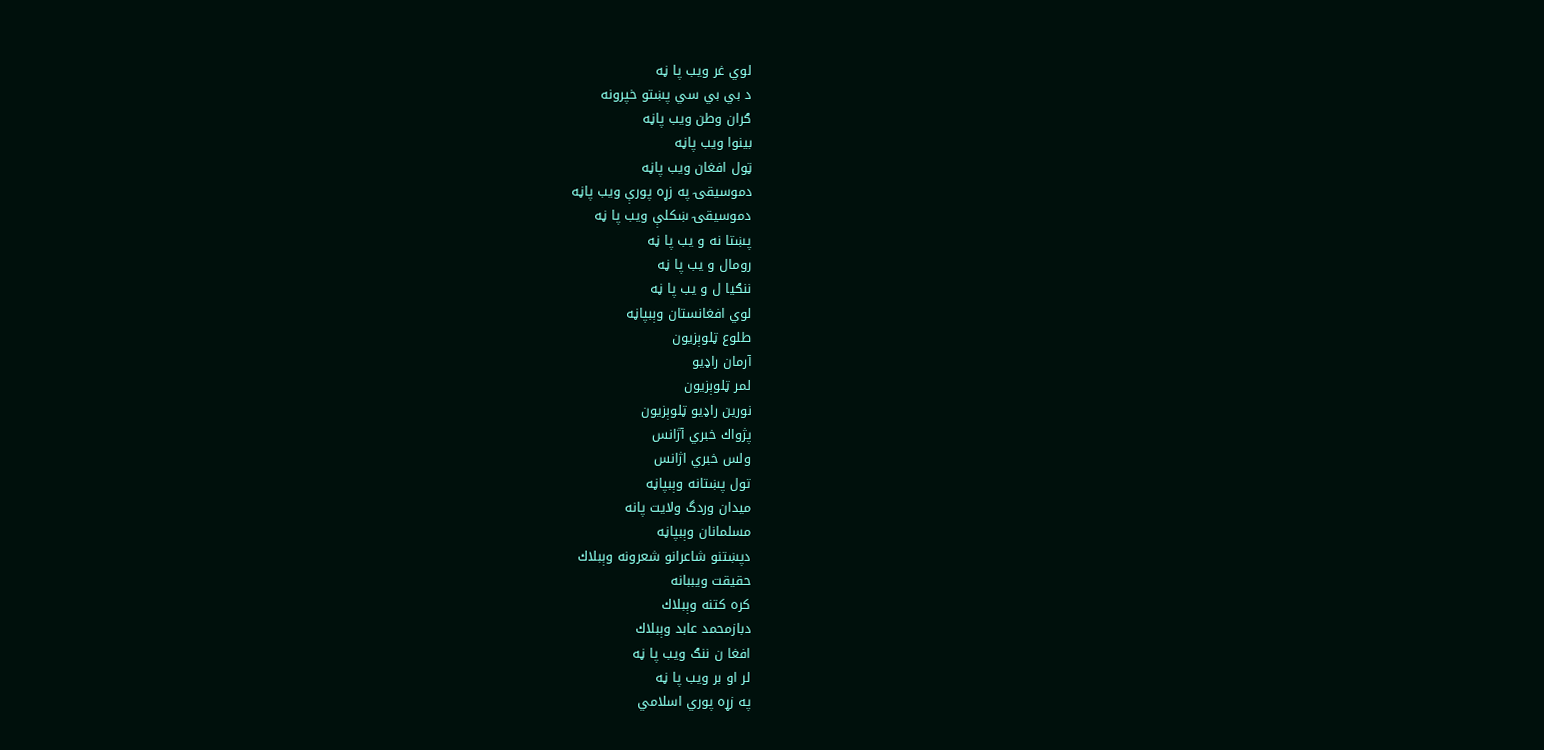لوي غر ويب پا ڼه
د بي بي سي پښتو خپرونه
ګران وطن ويب پاڼه
بينوا ويب پاڼه
ټول افغان ويب پاڼه
دموسيقۍ په زړه پورې ويب پاڼه
دموسيقۍ ښكلې ويب پا ڼه
پښتا نه و يب پا ڼه
رومال و يب پا ڼه
ننګيا ل و يب پا ڼه
لوي افغانستان وېبپاڼه
طلوع ټلوېزيون
آرمان راډيو
لمر ټلوېزيون
نورين راډيو ټلوېزيون
پژواك خبري آژانس
ولس خبري اژانس
تول پښتانه وېبپاڼه
ميدان وردگ ولايت پانه
مسلمانان وېبپاڼه
دپښتنو شاعرانو شعرونه وېبلاك
حقيقت ويببانه
كره كتنه وېبلاك
دبازمحمد عابد وېبلاك
افغا ن ننګ ويب پا ڼه
لر او بر ويب پا ڼه
په زړه پوري اسلامي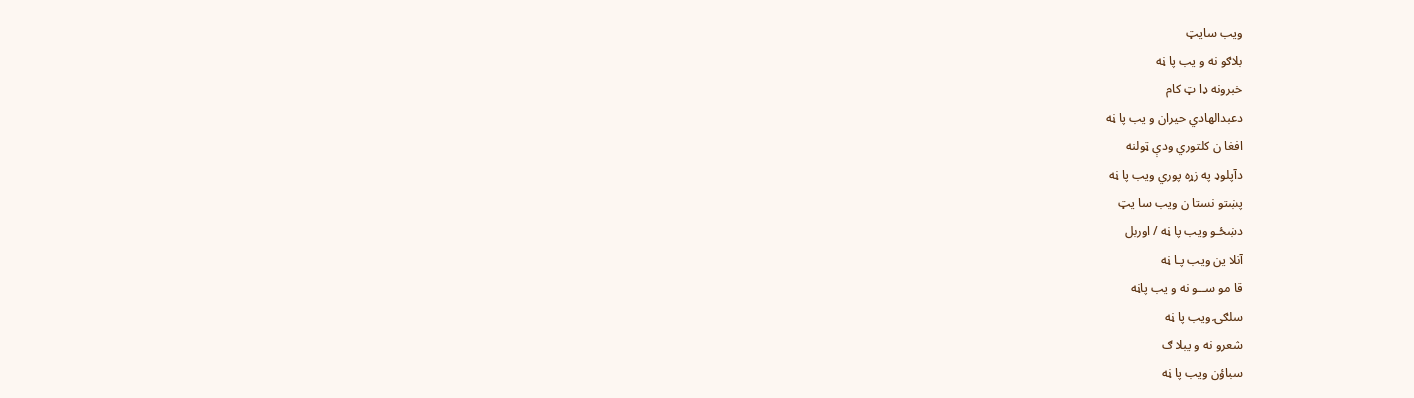ويب سايټ
بلاګو نه و يب پا ڼه
خبرونه ډا ټ كام
دعبدالهادي حيران و يب پا ڼه
افغا ن كلتوري ودې ټولنه
دآپلوډ په زړه پوري ويب پا ڼه
پښتو نستا ن ويب سا يټ
دښځـو ويب پا ڼه / اوربل
آنلا ين ويب پـا ڼه
قا مو ســو نه و يب پاڼه
سلګۍ ويب پا ڼه
شعرو نه و يبلا ګ
سباؤن ويب پا ڼه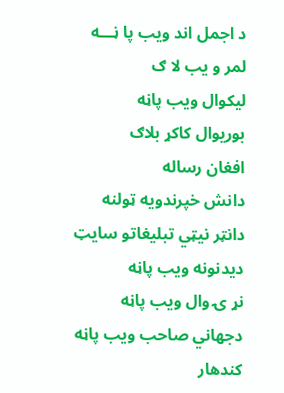د اجمل اند ويب پا ڼـــه
لمر و يب لا ګ
ليكوال ويب پاڼه
بوريوال كاكړ بلاګ
افغان رساله
دانش خپرندويه ټولنه
دانټر نيټي تبليغاتو سايټ
ديدنونه ويب پاڼه
نړ ۍ وال ويب پاڼه
دجهاني صاحب ويب پاڼه
كندهار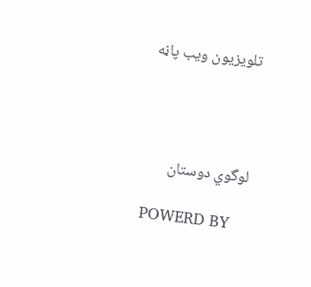تلويزيون ويب پاڼه




لوگوي دوستان

POWERD BY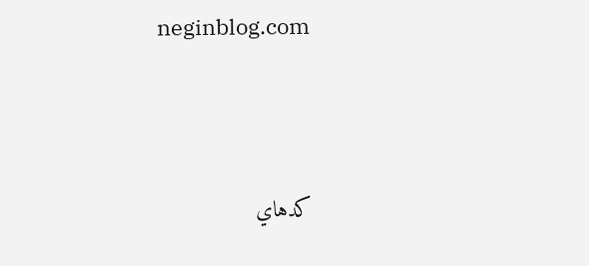neginblog.com




كدهاي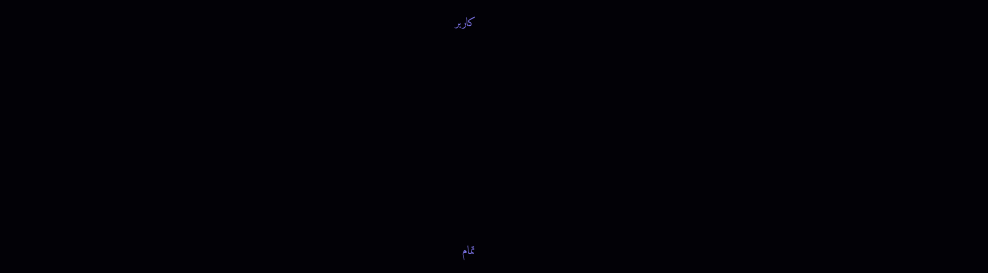كاربر







تمام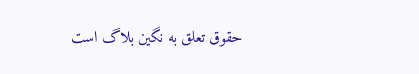حقوق تعلق به نگین بلاگ است